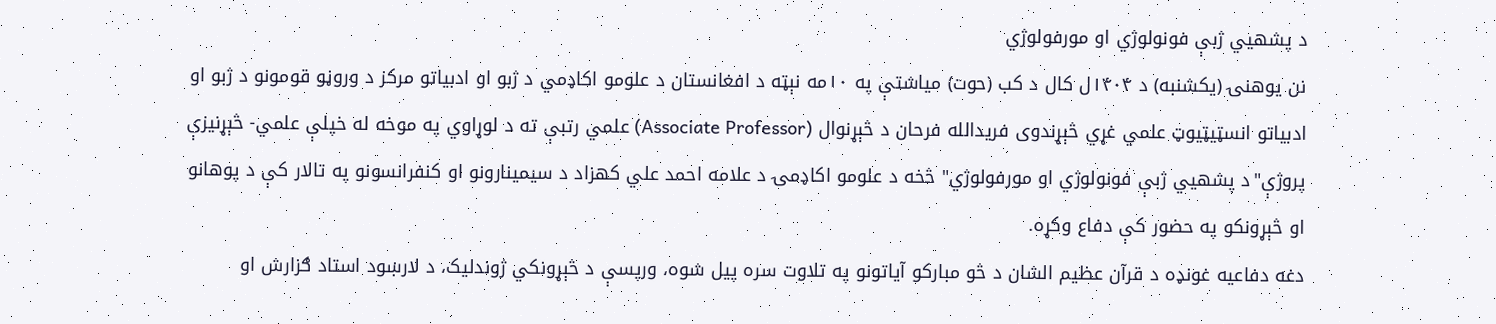د پشهيي ژبې فونولوژي او مورفولوژي
نن یوهنۍ (یکشنبه) د ۱۴۰۴ل کال د کب (حوت) میاشتې په ۱۰مه نېټه د افغانستان د علومو اکاډمي د ژبو او ادبیاتو مرکز د وروڼو قومونو د ژبو او ادبیاتو انسټیټیوټ علمي غړي څېړندوی فريدالله فرحان د څېړنوال (Associate Professor) علمي رتبې ته د لوړاوي په موخه له خپلې علمي- څېړنیزې پروژې"د پشهيي ژبې فونولوژي او مورفولوژي" څخه د علومو اکاډمۍ د علامه احمد علي کهزاد د سیمینارونو او کنفرانسونو په تالار کې د پوهانو او څېړونکو په حضور کې دفاع وکړه.
دغه دفاعیه غونډه د قرآن عظیم الشان د څو مبارکو آیاتونو په تلاوت سره پیل شوه، ورپسې د څېړونکي ژوندلیک، د لارښود استاد ګزارش او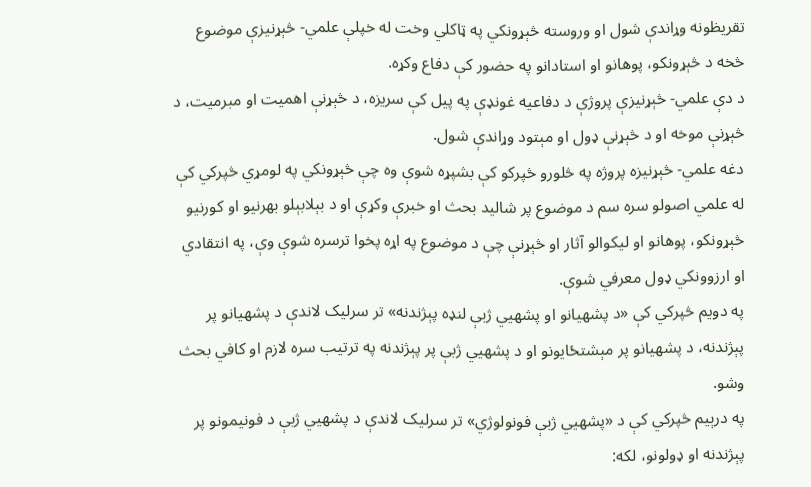تقریظونه وړاندې شول او وروسته څېړونکي په ټاکلي وخت له خپلې علمي- څېړنیزې موضوع څخه د څېړونکو، پوهانو او استادانو په حضور کې دفاع وکړه.
د دې علمي- څېړنیزې پروژې د دفاعیه غونډې په پیل کې سریزه، د څېړنې اهمیت او مبرمیت، د څېړنې موخه او د څېړنې ډول او مېتود وړاندې شول.
دغه علمي- څېړنیزه پروژه په څلورو څپرکو کې بشپړه شوې وه چې څېړونکي په لومړي څپرکي کې له علمي اصولو سره سم د موضوع پر شالید بحث او خبرې وکړې او د بېلابېلو بهرنیو او کورنیو څېړونکو، پوهانو او لیکوالو آثار او څېړنې چې د موضوع په اړه پخوا ترسره شوې وې، په انتقادي او ارزوونکي ډول معرفي شوې.
په دویم څپرکي کې «د پشهیانو او پشهيي ژبې لنډه پېژندنه» تر سرلیک لاندې د پشهيانو پر پېژندنه، د پشهیانو پر مېشتځایونو او د پشهیي ژبې پر پېژندنه په ترتیب سره لازم او کافي بحث وشو.
په درېیم څپرکي کې د «پشهیي ژبې فونولوژي» تر سرلیک لاندې د پشهيي ژبې د فونیمونو پر پېژندنه او ډولونو، لکه: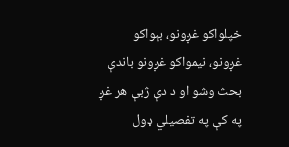خپلواکو غږونو، بېواکو غږونو، نیمواکو غږونو باندې بحث وشو او د دې ژبې هر غږ په کې په تفصیلي ډول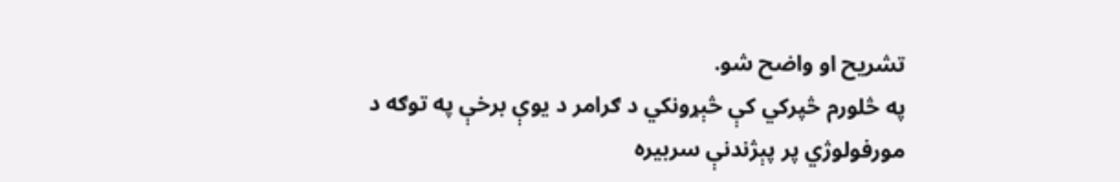تشریح او واضح شو.
په څلورم څپرکي کې څېړونکي د ګرامر د یوې برخې په توګه د مورفولوژي پر پېژندنې سربیره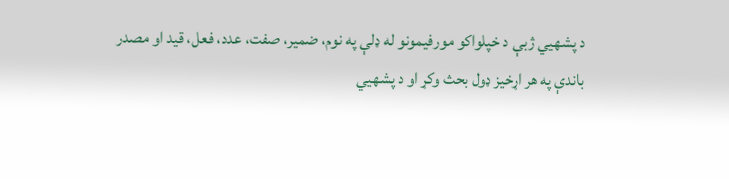د پشهيي ژبې د خپلواکو مورفیمونو له ډلې په نوم، ضمیر، صفت، عدد، فعل، قید او مصدر باندې په هر اړخیز ډول بحث وکړ او د پشهیي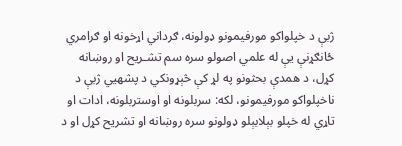ژبې د خپلواکو مورفیمونو ډولونه، ګرداني اړخونه او ګرامري ځانګړنې یې له علمي اصولو سره سم تشـریح او روښانه کړل، د همدې بحثونو په لړ کې څېړونکي د پشهيي ژبې د ناخپلواکو مورفیمونو، لکه: سربلونه او اوستربلونه، ادات او تاړي له خپلو بېلابېلو ډولونو سره روښانه او تشریح کړل او د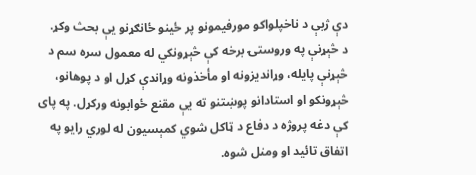دې ژبې د ناخپلواکو مورفیمونو پر ځينو ځانګړنو یې بحث وکړ.
د څېړنې په وروستۍ برخه کې څېړونکي له معمول سره سم د څېړنې پایله، وړاندیزونه او مأخذونه وړاندې کړل او د پوهانو، څېړونکو او استادانو پوښتنو ته یې مقنع ځوابونه ورکړل. په پای کې دغه پروژه د دفاع د ټاکل شوي کمېسیون له لوري رایو په اتفاق تائيد او ومنل شوه.